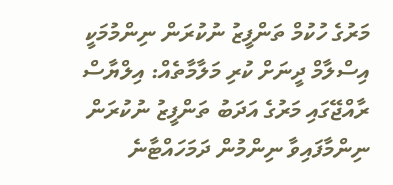މަރުގެ ހުކުމް ތަންފީޒު ނުކުރަން ނިންމުމަކީ އިސްލާމް ދީނަށް ކުރި މަލާމާތެއް: އިލްޔާސް
ރާއްޖޭގައި މަރުގެ އަދަބު ތަންފީޒު ނުކުރަން ނިންމާފައިވާ ނިންމުން ދަމަހައްޓާނެ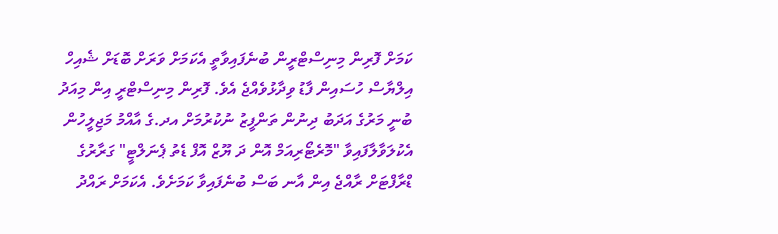ކަމަށް ފޮރިން މިނިސްޓްރީން ބުނެފައިވާތީ އެކަމަށް ވަރަށް ބޮޑަށް ޝެއިހް އިލްޔާސް ހުސައިން ފާޑު ވިދާޅުވެއްޖެ އެވެ. ފޮރިން މިނިސްޓްރީ އިން މިއަދު ބުނީ މަރުގެ އަދަބު ދިނުން ތަންފީޒު ނުކުރުމަށް އދ.ގެ އާއްމު މަޖިލީހުން އެކުލަވާލާފައިވާ "މޮރެޓޯރިއަމް އޮން ދަ ޔޫޒް އޮފް ޑެތު ޕެނަލްޓީ" ގަރާރުގެ ޑްރާފްޓަށް ރާއްޖެ އިން އާނ ބަސް ބުނެފައިވާ ކަމަށެވެ. އެކަމަށް ރައްދު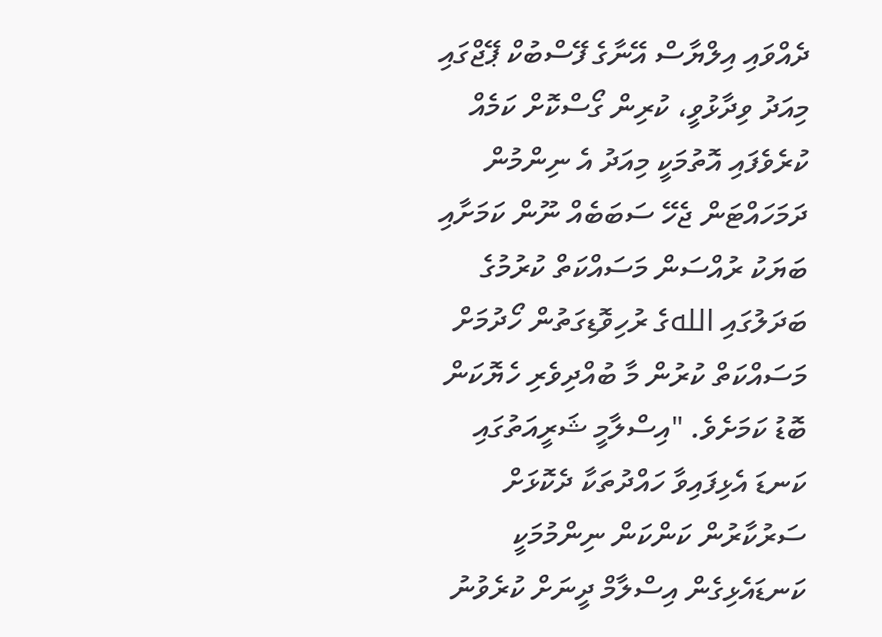ދެއްވައި އިލްޔާސް އޭނާގެ ފޭސްބުކް ޕޭޖްގައި މިއަދު ވިދާޅުވީ، ކުރިން ގޯސްކޮށް ކަމެއް ކުރެވެފައި އޮތުމަކީ މިއަދު އެ ނިންމުން ދަމަހައްޓަން ޖެހޭ ސަބަބެއް ނޫން ކަމަށާއި ބަޔަކު ރުއްސަން މަސައްކަތް ކުރުމުގެ ބަދަލުގައި اللهގެ ރުހިވޮޑިގަތުން ހޯދުމަށް މަސައްކަތް ކުރުން މާ ބުއްދިވެރި ހެޔޮކަން ބޮޑު ކަމަށެވެ. "އިސްލާމީ ޝަރީއަތުގައި ކަނޑަ އެޅިފައިވާ ހައްދުތަކާ ދެކޮޅަށް ސަރުކާރުން ކަންކަން ނިންމުމަކީ ކަނޑައެޅިގެން އިސްލާމް ދީނަށް ކުރެވުނު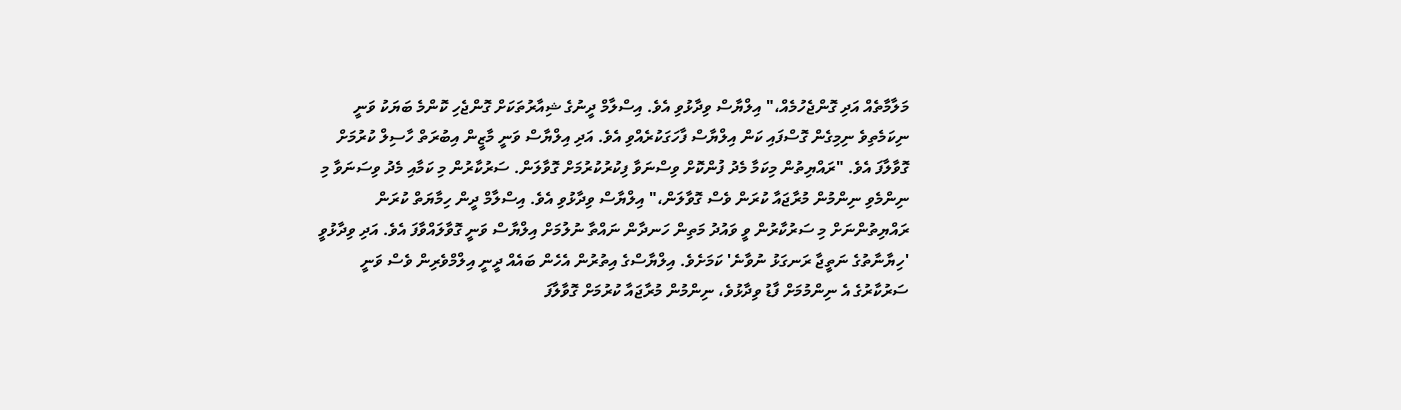މަލާމާތެއް އަދި ގޮންޖެހުމެއް،" އިލްޔާސް ވިދާޅުވި އެވެ. އިސްލާމް ދީނުގެ ޝިއާރުތަކަށް ގޮންޖެހި ކޮންމެ ބަޔަކު ވަނީ ނިކަމެތިވެ ނިމިގެން ގޮސްފައި ކަން އިލްޔާސް ފާހަގަކުރެއްވި އެވެ. އަދި އިލްޔާސް ވަނީ މާޒީން އިބުރަތް ހާސިލް ކުރުމަށް ގޮވާލާފަ އެވެ. "ރައްޔިތުން މިކަމާ މެދު ފުންކޮށް ވިސްނަވާ ފިކުރުކުރުމަށް ގޮވާލަން. ސަރުކާރުން މި ކަމާއި މެދު ވިސަނަވާ މި ނިންމެވި ނިންމުން މުރާޖައާ ކުރަން ވެސް ގޮވާލަން،" އިލްޔާސް ވިދާޅުވި އެވެ. އިސްލާމް ދީން ހިމާޔަތް ކުރަން ރައްޔިތުންނަށް މި ސަރުކާރުން ވީ ވައުދު މަތިން ހަނދާން ނައްތާ ނުލުމަށް އިލްޔާސް ވަނީ ގޮވާލައްވާފަ އެވެ. އަދި ވިދާޅުވީ 'ހިޔާނާތުގެ ނަތީޖާ ރަނގަޅު ނުވާނެ' ކަމަށެވެ. އިލްޔާސްގެ އިތުރުން އެހެން ބައެއް ދީނީ އިލްމްވެރިން ވެސް ވަނީ ސަރުކާރުގެ އެ ނިންމުމަށް ފާޑު ވިދާޅުވެ، ނިންމުން މުރާޖައާ ކުރުމަށް ގޮވާލާފަ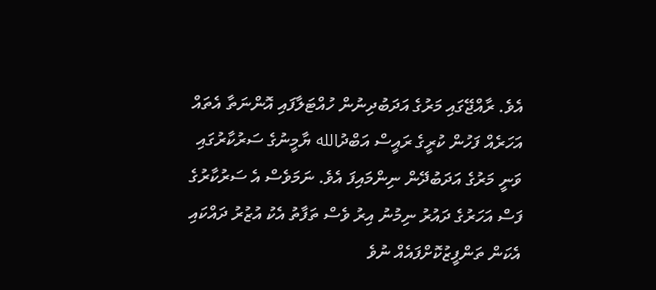އެވެ. ރާއްޖޭގައި މަރުގެ އަދަބުދިނުން ހުއްޓަލާފައި އޮންނަތާ އެތައް އަހަރެއް ފަހުން ކުރީގެ ރައީސް އަބްދުالله ޔާމީނުގެ ސަރުކާރުގައި ވަނީ މަރުގެ އަދަބުދޭން ނިންމައިފަ އެވެ. ނަމަވެސް އެ ސަރުކާރުގެ ފަސް އަހަރުގެ ދައުރު ނިމުނު އިރު ވެސް ތަފާތު އެކު އުޒުރު ދައްކައި އެކަން ތަންފީޒުކޮށްފައެއް ނުވެ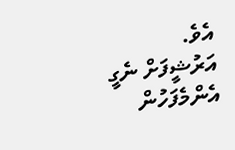އެވެ.
އަރުޝީފަށް ނެގީ
އެންމެފަހުން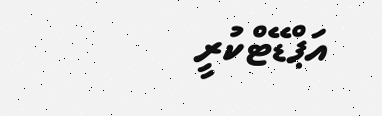އަޕްޑޭޓްކުރީ